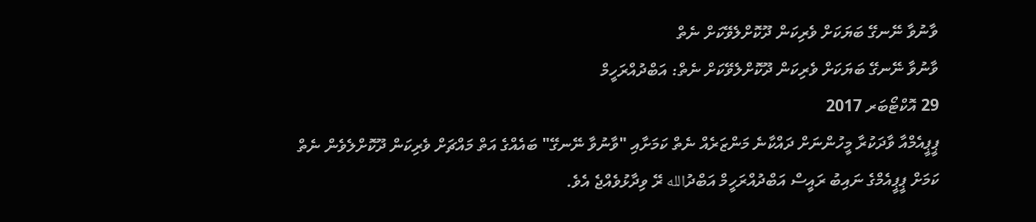ވާނުވާ ނޭނގޭ ބަޔަކަށް ވެރިކަން ދޫކޮށްލެވޭކަށް ނެތް
ވާނުވާ ނޭނގޭ ބަޔަކަށް ވެރިކަން ދޫކޮށްލެވޭކަށް ނެތް: އަބްދުއްރަހީމް
29 އޮކްޓޯބަރ 2017
ޕީޕީއެމްއާ ވާދަކުރާ މީހުންނަށް ދައްކާނެ މަންޒަރެއް ނެތް ކަމަށާއި "ވާނުވާ ނޭނގޭ" ބައެއްގެ އަތް މައްޗަށް ވެރިކަން ދޫކޮށްލެވެން ނެތް ކަމަށް ޕީޕީއެމްގެ ނައިބު ރައީސް އަބްދުއްރަހީމް އަބްދުالله ރޭ ވިދާޅުވެއްޖެ އެވެ.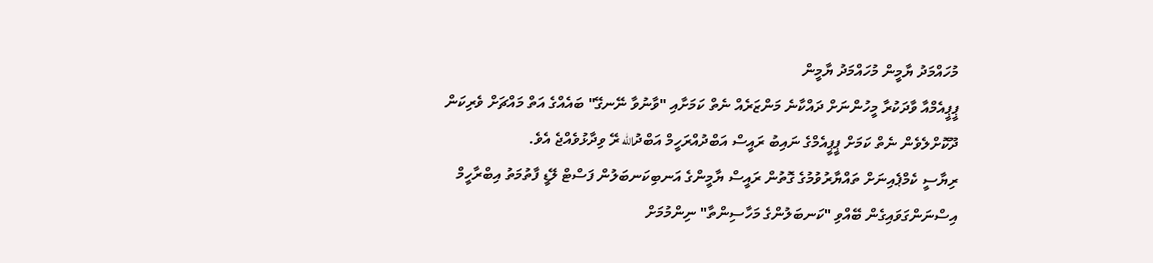މުހައްމަދު ޔާމީން މުހައްމަދު ޔާމީން
ޕީޕީއެމްއާ ވާދަކުރާ މީހުންނަށް ދައްކާނެ މަންޒަރެއް ނެތް ކަމަށާއި "ވާނުވާ ނޭނގޭ" ބައެއްގެ އަތް މައްޗަށް ވެރިކަން ދޫކޮށްލެވެން ނެތް ކަމަށް ޕީޕީއެމްގެ ނައިބު ރައީސް އަބްދުއްރަހީމް އަބްދުالله ރޭ ވިދާޅުވެއްޖެ އެވެ.
ރިޔާސީ ކެމްޕެއިނަށް ތައްޔާރުވުމުގެ ގޮތުން ރައީސް ޔާމީންގެ އަނބިކަނބަލުން ފަސްޓް ލޭޑީ ފާތުމަތު އިބްރާހީމް އިސްނަންގަވައިގެން ބޭއްވި "ކަނބަލުންގެ މަހާސިންތާ" ނިންމުމަށް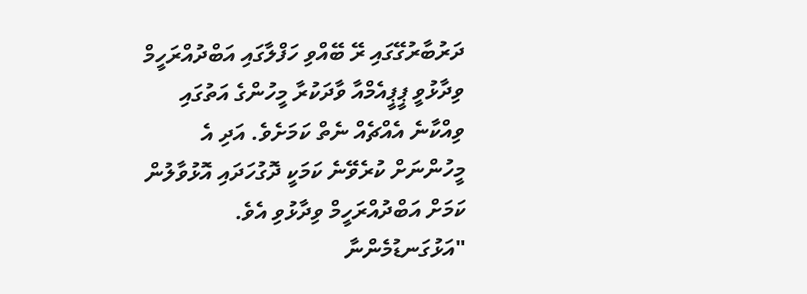ދަރުބާރުގޭގައި ރޭ ބޭއްވި ހަފްލާގައި އަބްދުއްރަހީމް ވިދާޅުވީ ޕީޕީއެމްއާ ވާދަކުރާ މީހުންގެ އަތުގައި ވިއްކާނެ އެއްޗެއް ނެތް ކަމަށެވެ. އަދި އެ މީހުންނަށް ކުރެވޭނެ ކަމަކީ ދޮގުހަދައި އޮޅުވާލުން ކަމަށް އަބްދުއްރަހީމް ވިދާޅުވި އެވެ.
"އަޅުގަނޑުމެންނާ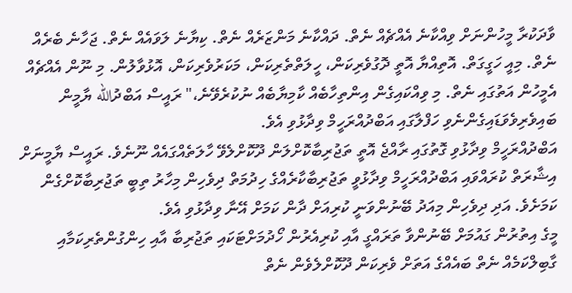ވާދަކުރާ މީހުންނަށް ވިއްކާނެ އެއްޗެއް ނެތް. ދައްކާނެ މަންޒަރެއް ނެތް. ކިޔާނެ ލަވައެއް ނެތް. ޖަހާނެ ބެރެއް ނެތް. މިއީ ހަގީގަތް. އޮތިއްޔާ އޮތީ ދޮގުވެރިކަން، ހީލަތްތެރިކަން، މަކަރުވެރިކަން، އޮޅުވާލުން. މި ނޫން އެއްޗެއް އެމީހުން އަތުގައި ނެތް. މި ވިއްކައިގެން އިންތިހާބެއް ކާމިޔާބެއް ނުކުރެވޭނެ،" ރައީސް އަބްދުالله ޔާމީން ބައިވެރިވެވަޑައިގެންނެވި ހަފްލާގައި އަބްދުއްރަހީމް ވިދާޅުވި އެވެ.
އަބްދުއްރަހީމް ވިދާޅުވި ގޮތުގައި ރާއްޖެ އޮތީ ތަޖުރިބާކޮށްލަން ދޫކޮށްލެވޭ ހާލަތެއްގައެއް ނޫނެވެ. ރައީސް ޔާމީނަށް އިޝާރަތް ކުރައްވައި އަބްދުއްރަހީމް ވިދާޅުވީ ތަޖުރިބާކާރެއްގެ ހިދުމަތް ދިވެހިން މިހާރު ތިބީ ތަޖުރިބާކޮށްގެން ކަމަށެވެ. އަދި ދިވެހިން މިއަދު ބޭނުންވަނީ ކުރިއަށް ދާން ކަމަށް އޭނާ ވިދާޅުވި އެވެ.
މީގެ އިތުރުން ގައުމަށް ބޭނުންވާ ތަރައްގީ އާއި ކުރިއެރުން ހޯދުމަށްޓަކައި ތަޖުރިބާ އާއި ހިންގުންތެރިކަމާއި ގާބިލްކަމެއް ނެތް ބައެއްގެ އަތަށް ވެރިކަން ދޫކޮށްލެވެން ނެތް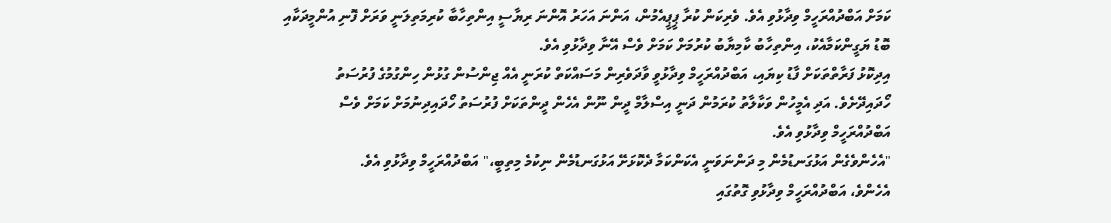ކަމަށް އަބްދުއްރަހީމް ވިދާޅުވި އެވެ. ވެރިކަން ކުރާ ޕީޕީއެމުން، އަންނަ އަހަރު އޮންނަ ރިޔާސީ އިންތިހާބާ ކުރިމަތިލަނީ ވަރަށް ފޮނި އުންމީދަކާއި ބޮޑު ޔަގީންކަމާއެކު، އިންތިހާބު ކާމިޔާބު ކުރުމަށް ކަމަށް ވެސް އޭނާ ވިދާޅުވި އެވެ.
އިދިކޮޅު ފަރާތްތަކަށް ފާޑު ކިޔައި، އަބްދުއްރަހީމް ވިދާޅުވީ ވާދަވެރިން މަސައްކަތް ކުރަނީ އެއް ޖިންސުން ގުޅުން ހިންގުމުގެ ފުރުސަތު ހޯދައިދޭށެވެ. އަދި އެމީހުން ވަކާލާތު ކުރަމުން ދަނީ އިސްލާމް ދީން ނޫން އެހެން ދީންތަކަށް ފުރުސަތު ހޯދައިދިނުމަށް ކަމަށް ވެސް އަބްދުއްރަހީމް ވިދާޅުވި އެވެ.
"އެހެންވެގެން އަޅުގަނޑުމެން މި ދަންނަވަނީ އެކަންކަމާ ދެކޮޅަށޭ އަޅުގަނޑުމެން ނިކުމެ މިތިބީ،" އަބްދުއްރަހީމް ވިދާޅުވި އެވެ.
އެހެންވެ، އަބްދުއްރަހީމް ވިދާޅުވި ގޮތުގައި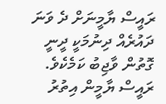ރައީސް ޔާމީނަށް ދެ ވަނަ ދައުރެއް ދިނުމަކީ ދީނީ ގޮތުން ވާޖިބު ކަމެކެވެ. ރައީސް ޔާމީން އިތުރު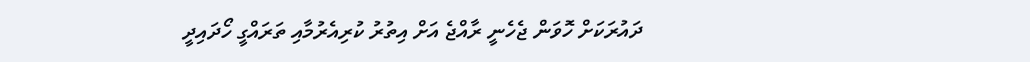ދައުރަކަށް ހޮވަން ޖެހެނީ ރާއްޖެ އަށް އިތުރު ކުރިއެރުމާއި ތަރައްގީ ހޯދައިދީ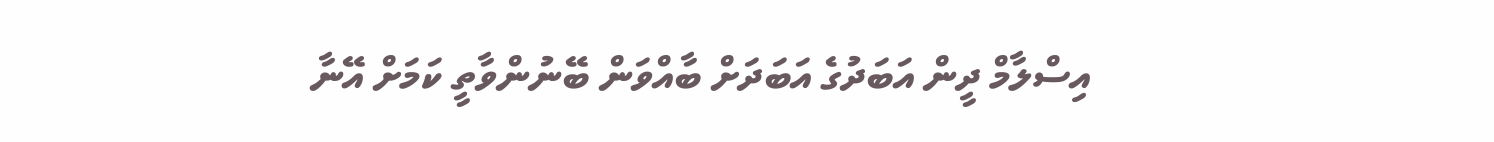އިސްލާމް ދީން އަބަދުގެ އަބަދަށް ބާއްވަން ބޭނުންވާތީ ކަމަށް އޭނާ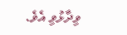ވިދާޅުވި އެވެ.